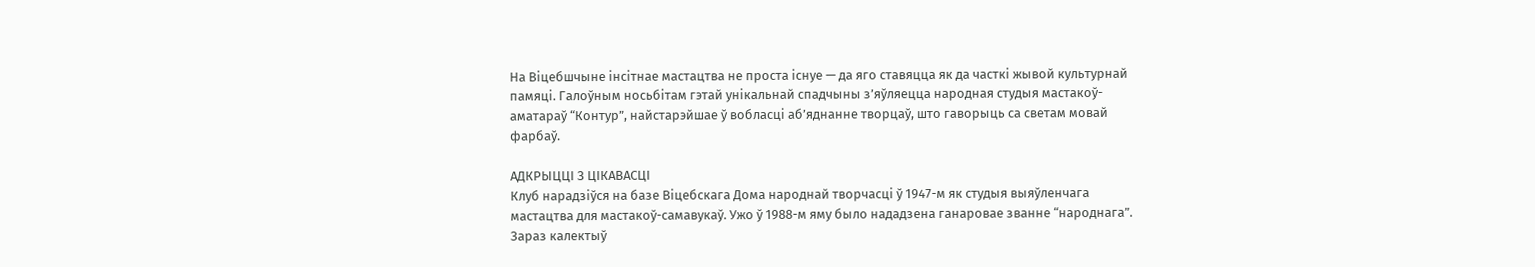На Віцебшчыне інсітнае мастацтва не проста існуе — да яго ставяцца як да часткі жывой культурнай памяці. Галоўным носьбітам гэтай унікальнай спадчыны з’яўляецца народная студыя мастакоў-аматараў “Контур”, найстарэйшае ў вобласці аб’яднанне творцаў, што гаворыць са светам мовай фарбаў.

АДКРЫЦЦІ З ЦІКАВАСЦІ
Клуб нарадзіўся на базе Віцебскага Дома народнай творчасці ў 1947-м як студыя выяўленчага мастацтва для мастакоў-самавукаў. Ужо ў 1988-м яму было нададзена ганаровае званне “народнага”. Зараз калектыў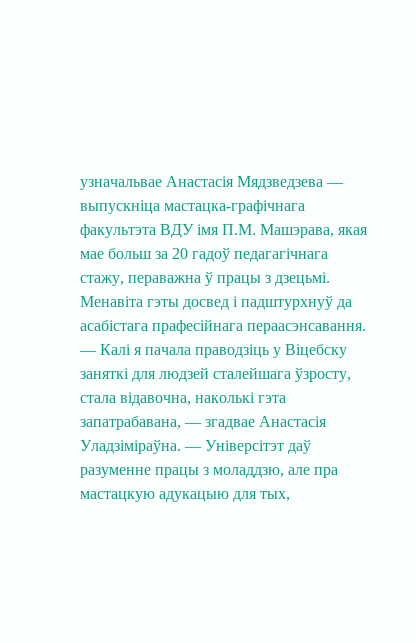узначальвае Анастасія Мядзведзева — выпускніца мастацка-графічнага факультэта ВДУ імя П.М. Машэрава, якая мае больш за 20 гадоў педагагічнага стажу, пераважна ў працы з дзецьмі. Менавіта гэты досвед і падштурхнуў да асабістага прафесійнага пераасэнсавання.
— Калі я пачала праводзіць у Віцебску заняткі для людзей сталейшага ўзросту, стала відавочна, наколькі гэта запатрабавана, — згадвае Анастасія Уладзіміраўна. — Універсітэт даў разуменне працы з моладдзю, але пра мастацкую адукацыю для тых,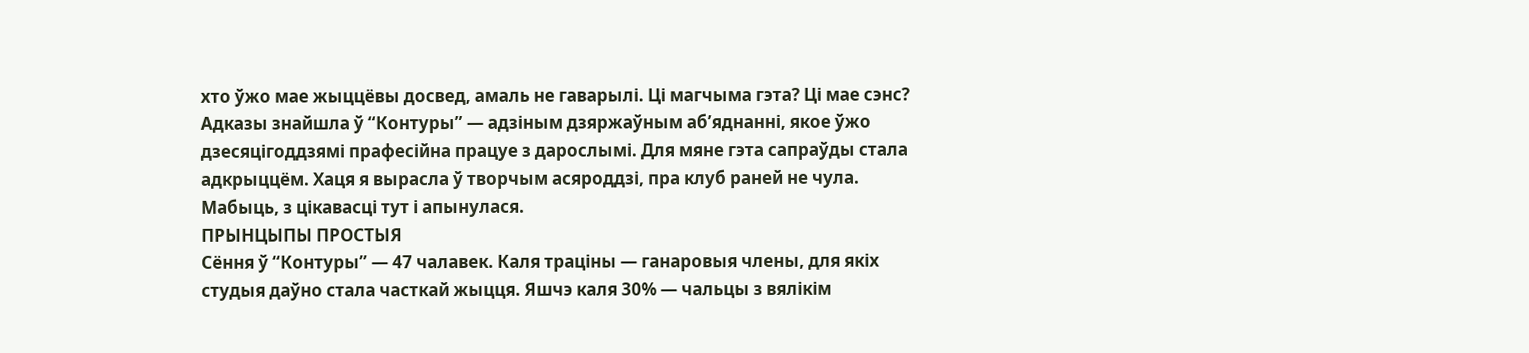хто ўжо мае жыццёвы досвед, амаль не гаварылі. Ці магчыма гэта? Ці мае сэнс? Адказы знайшла ў “Контуры” — адзіным дзяржаўным аб’яднанні, якое ўжо дзесяцігоддзямі прафесійна працуе з дарослымі. Для мяне гэта сапраўды стала адкрыццём. Хаця я вырасла ў творчым асяроддзі, пра клуб раней не чула. Мабыць, з цікавасці тут і апынулася.
ПРЫНЦЫПЫ ПРОСТЫЯ
Сёння ў “Контуры” — 47 чалавек. Каля траціны — ганаровыя члены, для якіх студыя даўно стала часткай жыцця. Яшчэ каля 30% — чальцы з вялікім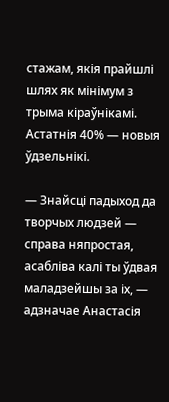стажам, якія прайшлі шлях як мінімум з трыма кіраўнікамі. Астатнія 40% — новыя ўдзельнікі.

— Знайсці падыход да творчых людзей — справа няпростая, асабліва калі ты ўдвая маладзейшы за іх, — адзначае Анастасія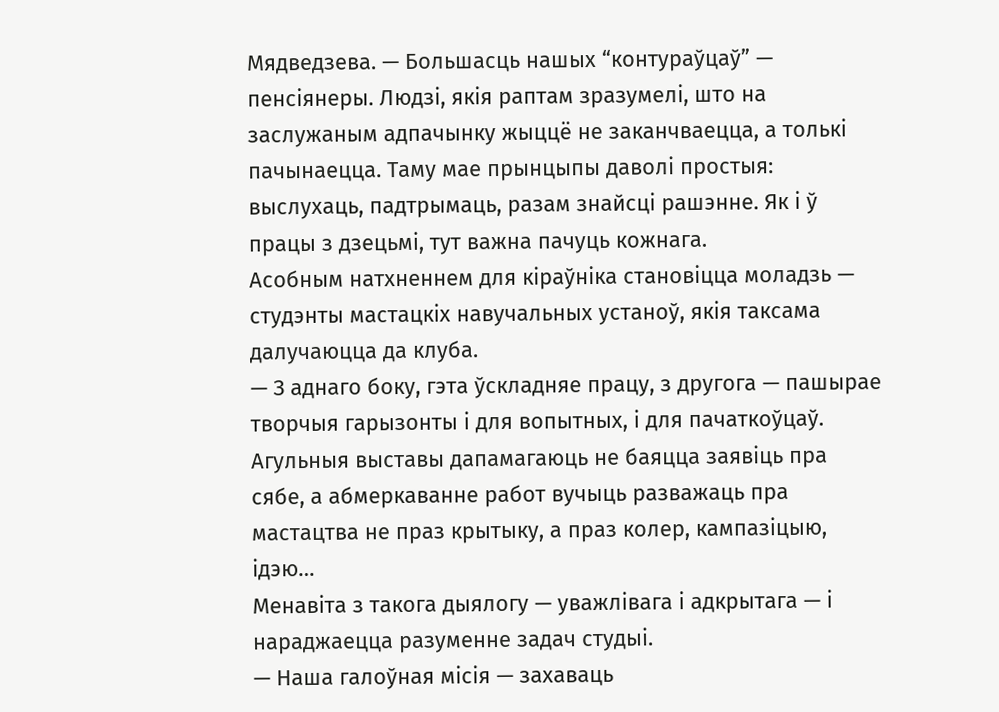Мядведзева. — Большасць нашых “контураўцаў” — пенсіянеры. Людзі, якія раптам зразумелі, што на заслужаным адпачынку жыццё не заканчваецца, а толькі пачынаецца. Таму мае прынцыпы даволі простыя: выслухаць, падтрымаць, разам знайсці рашэнне. Як і ў працы з дзецьмі, тут важна пачуць кожнага.
Асобным натхненнем для кіраўніка становіцца моладзь — студэнты мастацкіх навучальных устаноў, якія таксама далучаюцца да клуба.
— З аднаго боку, гэта ўскладняе працу, з другога — пашырае творчыя гарызонты і для вопытных, і для пачаткоўцаў. Агульныя выставы дапамагаюць не баяцца заявіць пра сябе, а абмеркаванне работ вучыць разважаць пра мастацтва не праз крытыку, а праз колер, кампазіцыю, ідэю…
Менавіта з такога дыялогу — уважлівага і адкрытага — і нараджаецца разуменне задач студыі.
— Наша галоўная місія — захаваць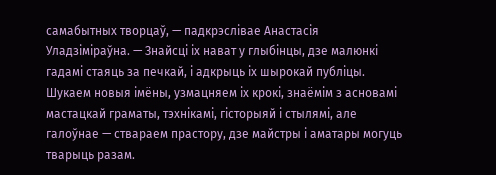самабытных творцаў, — падкрэслівае Анастасія Уладзіміраўна. — Знайсці іх нават у глыбінцы, дзе малюнкі гадамі стаяць за печкай, і адкрыць іх шырокай публіцы. Шукаем новыя імёны, узмацняем іх крокі, знаёмім з асновамі мастацкай граматы, тэхнікамі, гісторыяй і стылямі, але галоўнае — ствараем прастору, дзе майстры і аматары могуць тварыць разам.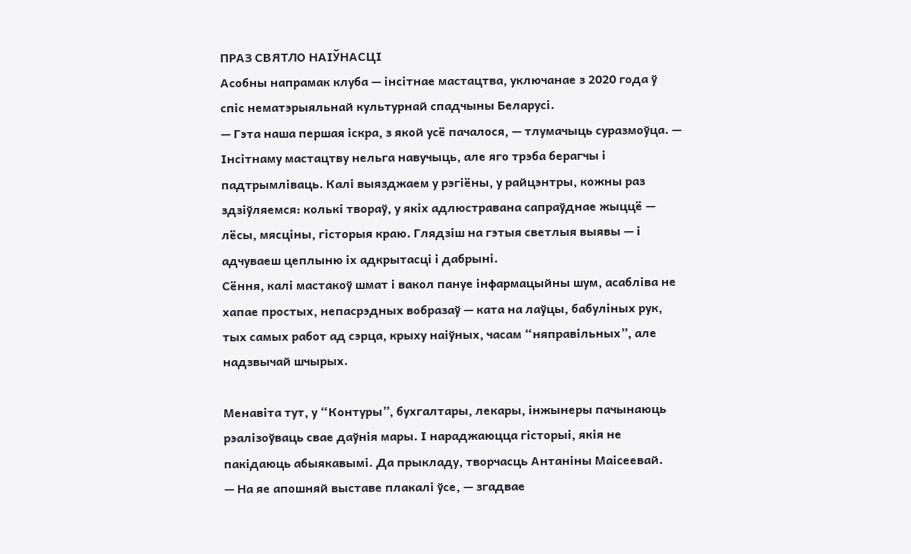ПРАЗ СВЯТЛО НАІЎНАСЦІ
Асобны напрамак клуба — інсітнае мастацтва, уключанае з 2020 года ў спіс нематэрыяльнай культурнай спадчыны Беларусі.
— Гэта наша першая іскра, з якой усё пачалося, — тлумачыць суразмоўца. — Інсітнаму мастацтву нельга навучыць, але яго трэба берагчы і падтрымліваць. Калі выязджаем у рэгіёны, у райцэнтры, кожны раз здзіўляемся: колькі твораў, у якіх адлюстравана сапраўднае жыццё — лёсы, мясціны, гісторыя краю. Глядзіш на гэтыя светлыя выявы — і адчуваеш цеплыню іх адкрытасці і дабрыні.
Сёння, калі мастакоў шмат і вакол пануе інфармацыйны шум, асабліва не хапае простых, непасрэдных вобразаў — ката на лаўцы, бабуліных рук, тых самых работ ад сэрца, крыху наіўных, часам “няправільных”, але надзвычай шчырых.

Менавіта тут, у “Контуры”, бухгалтары, лекары, інжынеры пачынаюць рэалізоўваць свае даўнія мары. І нараджаюцца гісторыі, якія не пакідаюць абыякавымі. Да прыкладу, творчасць Антаніны Маісеевай.
— На яе апошняй выставе плакалі ўсе, — згадвае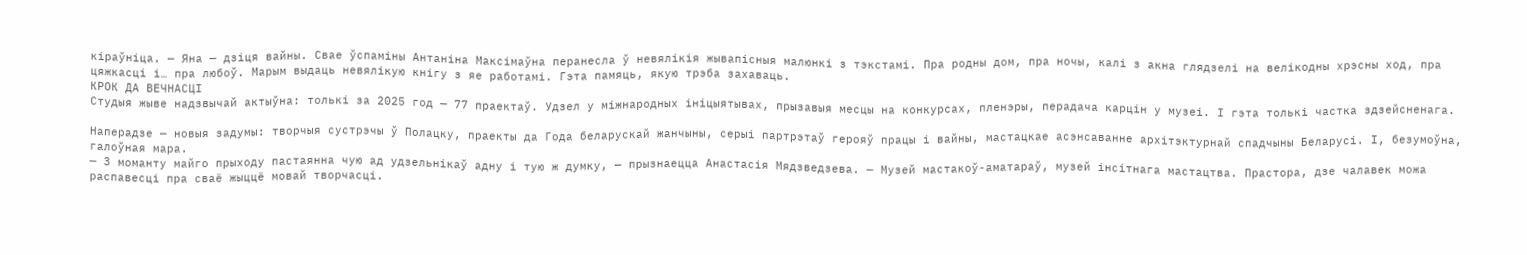кіраўніца. — Яна — дзіця вайны. Свае ўспаміны Антаніна Максімаўна перанесла ў невялікія жывапісныя малюнкі з тэкстамі. Пра родны дом, пра ночы, калі з акна глядзелі на велікодны хрэсны ход, пра цяжкасці і… пра любоў. Марым выдаць невялікую кнігу з яе работамі. Гэта памяць, якую трэба захаваць.
КРОК ДА ВЕЧНАСЦІ
Студыя жыве надзвычай актыўна: толькі за 2025 год — 77 праектаў. Удзел у міжнародных ініцыятывах, прызавыя месцы на конкурсах, пленэры, перадача карцін у музеі. І гэта толькі частка здзейсненага.

Наперадзе — новыя задумы: творчыя сустрэчы ў Полацку, праекты да Года беларускай жанчыны, серыі партрэтаў герояў працы і вайны, мастацкае асэнсаванне архітэктурнай спадчыны Беларусі. І, безумоўна, галоўная мара.
— З моманту майго прыходу пастаянна чую ад удзельнікаў адну і тую ж думку, — прызнаецца Анастасія Мядзведзева. — Музей мастакоў-аматараў, музей інсітнага мастацтва. Прастора, дзе чалавек можа распавесці пра сваё жыццё мовай творчасці.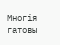Многія гатовы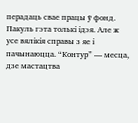перадаць свае працы ў фонд.
Пакуль гэта толькі ідэя. Але ж усе вялікія справы з яе і пачынаюцца. “Контур” — месца, дзе мастацтва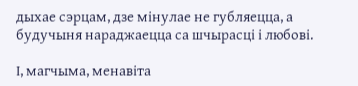дыхае сэрцам, дзе мінулае не губляецца, а будучыня нараджаецца са шчырасці і любові.

І, магчыма, менавіта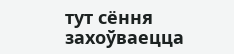тут сёння захоўваецца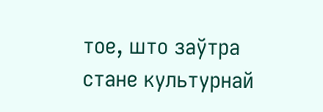тое, што заўтра стане культурнай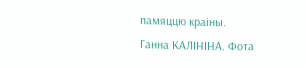памяццю краіны.
Ганна КАЛІНІНА. Фота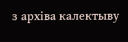з архіва калектыву